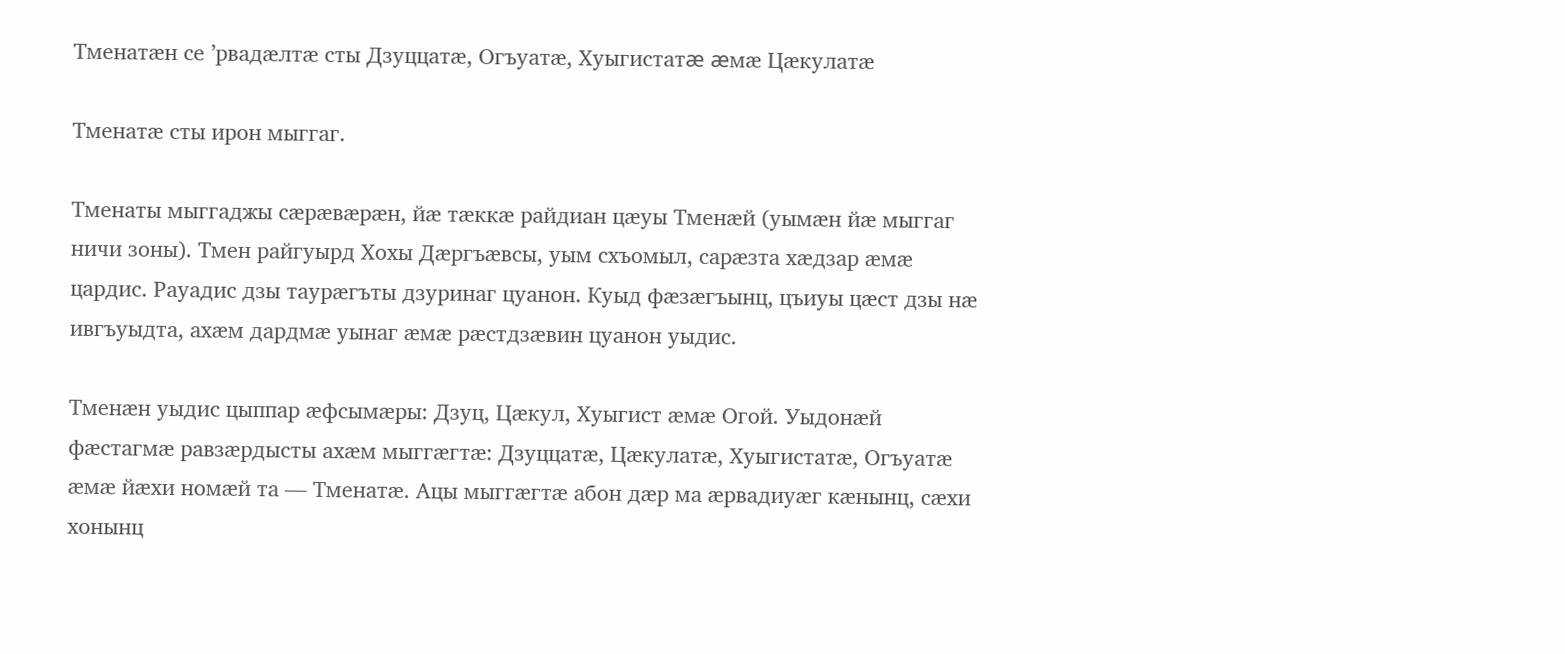Тменатæн се ’рвадæлтæ сты Дзуццатæ, Огъуатæ, Хуыгистатæ æмæ Цæкулатæ

Тменатæ сты ирон мыггаг.

Тменаты мыггаджы сæрæвæрæн, йæ тæккæ райдиан цæуы Тменæй (уымæн йæ мыггаг ничи зоны). Тмен райгуырд Хохы Дæргъæвсы, уым схъомыл, сарæзта хæдзар æмæ цардис. Рауадис дзы таурæгъты дзуринаг цуанон. Куыд фæзæгъынц, цъиуы цæст дзы нæ ивгъуыдта, ахæм дардмæ уынаг æмæ рæстдзæвин цуанон уыдис.

Тменæн уыдис цыппар æфсымæры: Дзуц, Цæкул, Хуыгист æмæ Огой. Уыдонæй фæстагмæ равзæрдысты ахæм мыггæгтæ: Дзуццатæ, Цæкулатæ, Хуыгистатæ, Огъуатæ æмæ йæхи номæй та — Тменатæ. Ацы мыггæгтæ абон дæр ма æрвадиуæг кæнынц, сæхи хонынц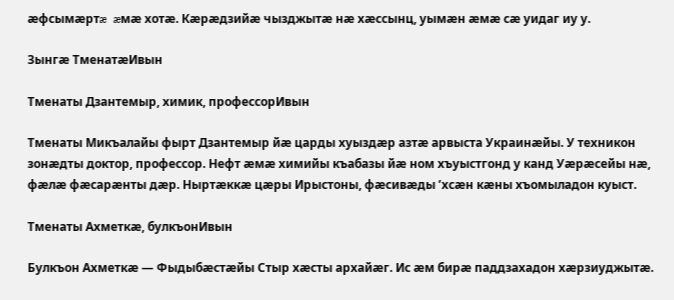æфсымæртæ æмæ хотæ. Кæрæдзийæ чызджытæ нæ хæссынц, уымæн æмæ сæ уидаг иу у.

Зынгæ ТменатæИвын

Тменаты Дзантемыр, химик, профессорИвын

Тменаты Микъалайы фырт Дзантемыр йæ царды хуыздæр азтæ арвыста Украинæйы. У техникон зонæдты доктор, профессор. Нефт æмæ химийы къабазы йæ ном хъуыстгонд у канд Уæрæcейы нæ, фæлæ фæсарæнты дæр. Ныртæккæ цæры Ирыстоны, фæсивæды ’хсæн кæны хъомыладон куыст.

Тменаты Ахметкæ, булкъонИвын

Булкъон Ахметкæ — Фыдыбæстæйы Стыр хæсты архайæг. Ис æм бирæ паддзахадон хæрзиуджытæ.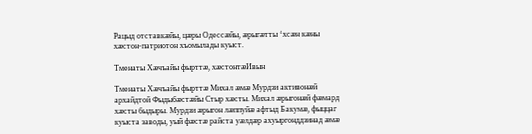Рацыд отставкæйы, цæры Одессæйы, æрыгæтты ‘хсæн кæны хæстон-патриотон хъомылады куыст.

Тменаты Хæчъайы фырттæ, хæстонтæИвын

Тменаты Хæчъайы фырттæ Михал æмæ Мурдзи активонæй архайдтой Фыдыбæстæйы Стыр хæсты. Михал æрыгонæй фæмард хæсты быдыры. Мурдзи æрыгон лæппуйæ афтыд Бакумæ, фыццаг куыста заводы, уый фæстæ райста уæлдæр ахуыргонддзинад æмæ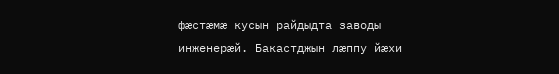фæстæмæ кусын райдыдта заводы инженерæй. Бакастджын лæппу йæхи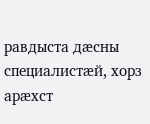равдыста дæсны специалистæй, хорз арæхст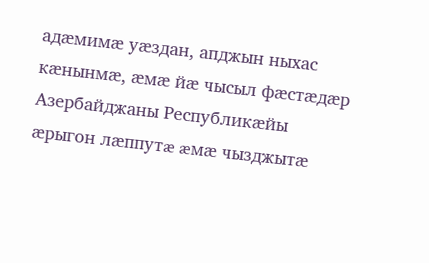адæмимæ уæздан, апджын ныхас кæнынмæ, æмæ йæ чысыл фæстæдæр Азербайджаны Республикæйы æрыгон лæппутæ æмæ чызджытæ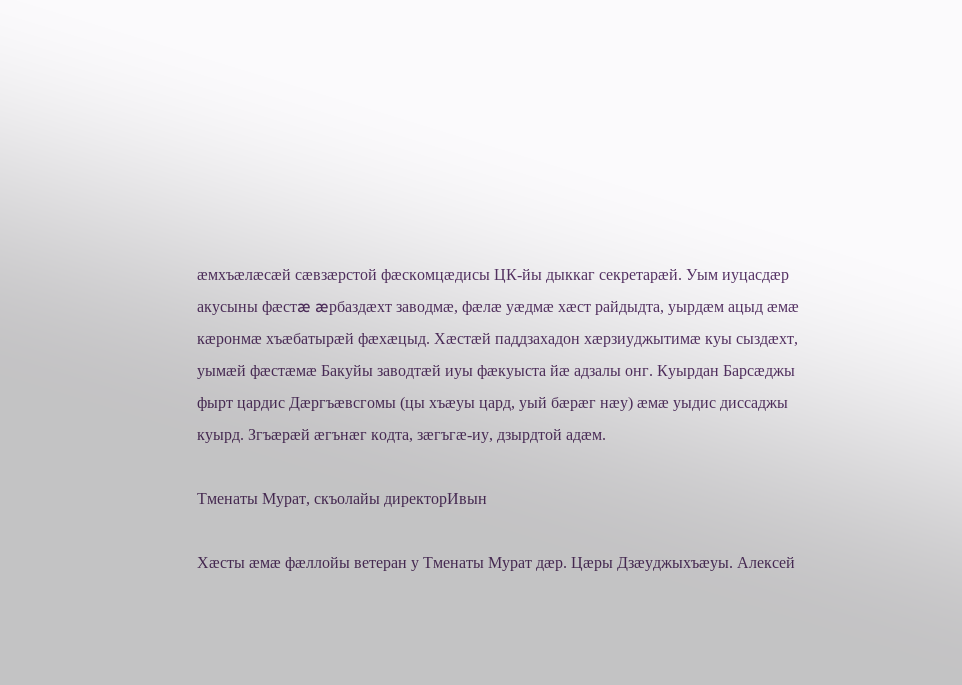æмхъæлæсæй сæвзæрстой фæскомцæдисы ЦК-йы дыккаг секретарæй. Уым иуцасдæр акусыны фæстæ æрбаздæхт заводмæ, фæлæ уæдмæ хæст райдыдта, уырдæм ацыд æмæ кæронмæ хъæбатырæй фæхæцыд. Хæстæй паддзахадон хæрзиуджытимæ куы сыздæхт, уымæй фæстæмæ Бакуйы заводтæй иуы фæкуыста йæ адзалы онг. Куырдан Барсæджы фырт цардис Дæргъæвсгомы (цы хъæуы цард, уый бæрæг нæу) æмæ уыдис диссаджы куырд. Згъæрæй æгънæг кодта, зæгъгæ-иу, дзырдтой адæм.

Тменаты Мурат, скъолайы директорИвын

Хæсты æмæ фæллойы ветеран у Тменаты Мурат дæр. Цæры Дзæуджыхъæуы. Алексей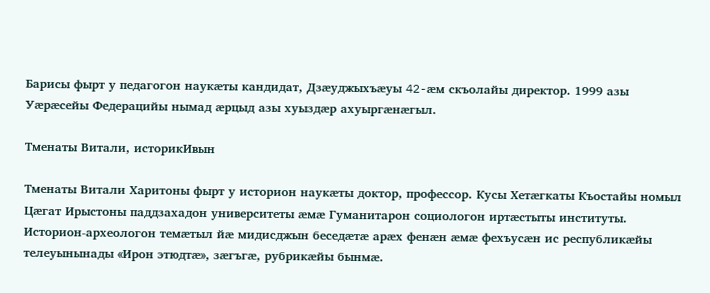Барисы фырт у педагогон наукæты кандидат, Дзæуджыхъæуы 42-æм скъолайы директор. 1999 азы Уæрæсейы Федерацийы нымад æрцыд азы хуыздæр ахуыргæнæгыл.

Тменаты Витали, историкИвын

Тменаты Витали Харитоны фырт у историон наукæты доктор, профессор. Кусы Хетæгкаты Къостайы номыл Цæгат Ирыстоны паддзахадон университеты æмæ Гуманитарон социологон иртæстыты институты. Историон-археологон темæтыл йæ мидисджын беседæтæ арæх фенæн æмæ фехъусæн ис республикæйы телеуынынады «Ирон этюдтæ», зæгъгæ, рубрикæйы бынмæ.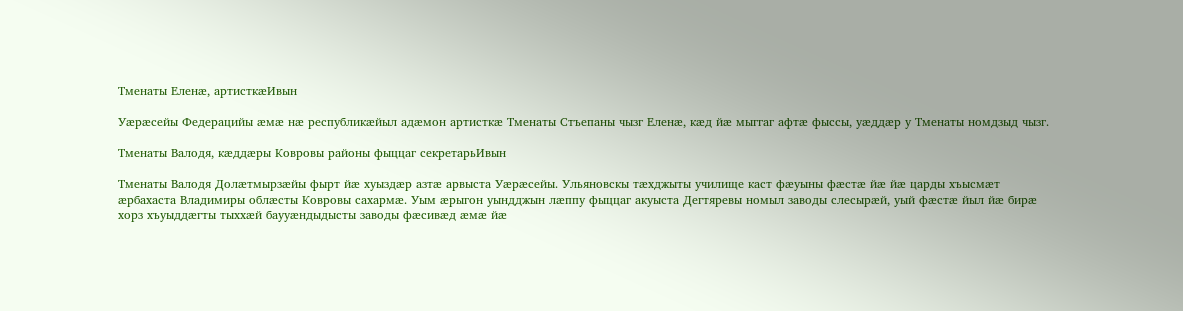Тменаты Еленæ, артисткæИвын

Уæрæсейы Федерацийы æмæ нæ республикæйыл адæмон артисткæ Тменаты Стъепаны чызг Еленæ, кæд йæ мыггаг афтæ фыссы, уæддæр у Тменаты номдзыд чызг.

Тменаты Валодя, кæддæры Ковровы районы фыццаг секретарьИвын

Тменаты Валодя Долæтмырзæйы фырт йæ хуыздæр азтæ арвыста Уæрæсейы. Ульяновскы тæхджыты училище каст фæуыны фæстæ йæ йæ царды хъысмæт æрбахаста Владимиры облæсты Ковровы сахармæ. Уым æрыгон уындджын лæппу фыццаг акуыста Дегтяревы номыл заводы слесырæй, уый фæстæ йыл йæ бирæ хорз хъуыддæгты тыххæй баууæндыдысты заводы фæсивæд æмæ йæ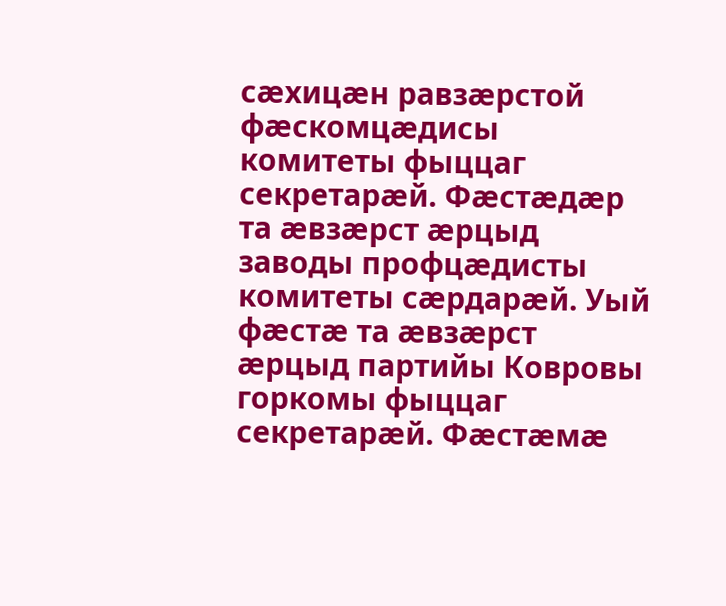сæхицæн равзæрстой фæскомцæдисы комитеты фыццаг секретарæй. Фæстæдæр та æвзæрст æрцыд заводы профцæдисты комитеты сæрдарæй. Уый фæстæ та æвзæрст æрцыд партийы Ковровы горкомы фыццаг секретарæй. Фæстæмæ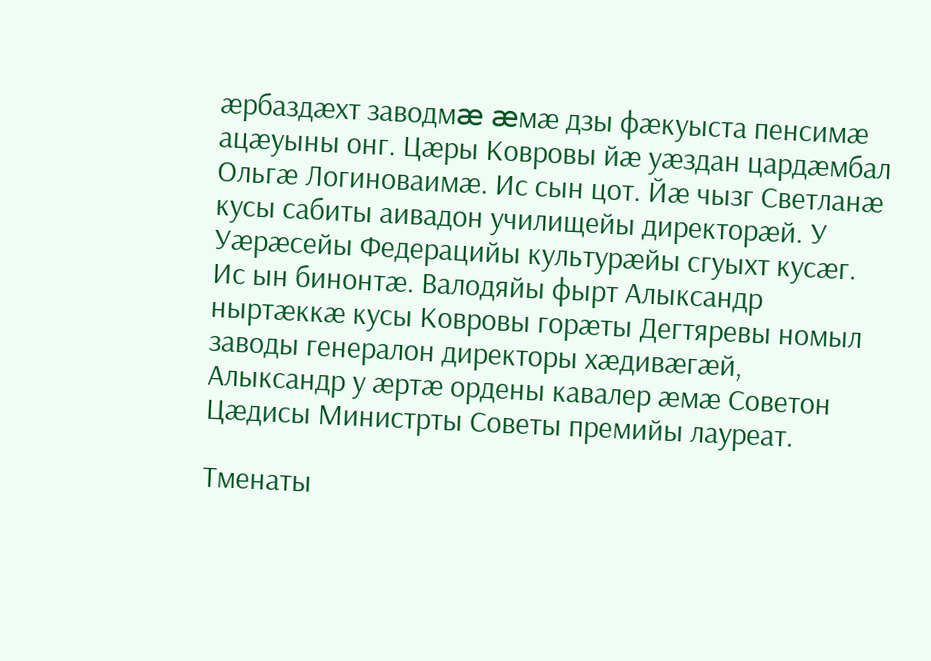æрбаздæхт заводмæ æмæ дзы фæкуыста пенсимæ ацæуыны онг. Цæры Ковровы йæ уæздан цардæмбал Ольгæ Логиноваимæ. Ис сын цот. Йæ чызг Светланæ кусы сабиты аивадон училищейы директорæй. У Уæрæсейы Федерацийы культурæйы сгуыхт кусæг. Ис ын бинонтæ. Валодяйы фырт Алыксандр ныртæккæ кусы Ковровы горæты Дегтяревы номыл заводы генералон директоры хæдивæгæй, Алыксандр у æртæ ордены кавалер æмæ Советон Цæдисы Министрты Советы премийы лауреат.

Тменаты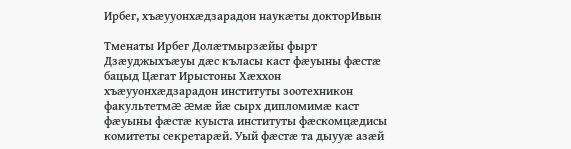Ирбег, хъæууонхæдзарадон наукæты докторИвын

Тменаты Ирбег Долæтмырзæйы фырт Дзæуджыхъæуы дæс къласы каст фæуыны фæстæ бацыд Цæгат Ирыстоны Хæххон хъæууонхæдзарадон институты зоотехникон факультетмæ æмæ йæ сырх дипломимæ каст фæуыны фæстæ куыста институты фæскомцæдисы комитеты секретарæй. Уый фæстæ та дыууæ азæй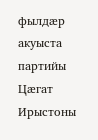фылдæр акуыста партийы Цæгат Ирыстоны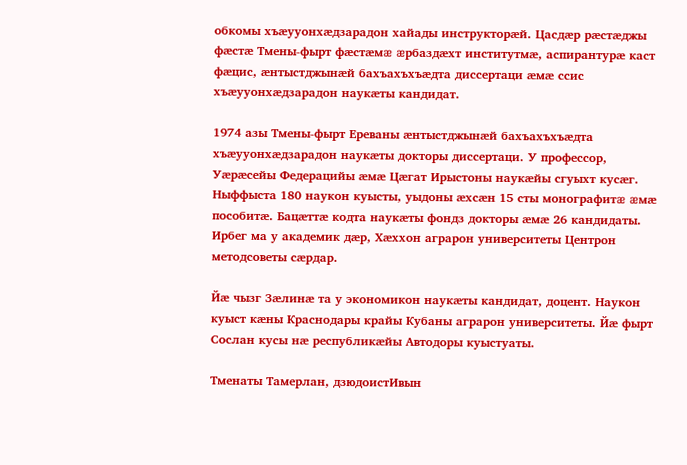обкомы хъæууонхæдзарадон хайады инструкторæй. Цасдæр рæстæджы фæстæ Тмены-фырт фæстæмæ æрбаздæхт институтмæ, аспирантурæ каст фæцис, æнтыстджынæй бахъахъхъæдта диссертаци æмæ ссис хъæууонхæдзарадон наукæты кандидат.

1974 азы Тмены-фырт Ереваны æнтыстджынæй бахъахъхъæдта хъæууонхæдзарадон наукæты докторы диссертаци. У профессор, Уæрæсейы Федерацийы æмæ Цæгат Ирыстоны наукæйы сгуыхт кусæг. Ныффыста 180 наукон куысты, уыдоны æхсæн 15 сты монографитæ æмæ пособитæ. Бацæттæ кодта наукæты фондз докторы æмæ 26 кандидаты. Ирбег ма у академик дæр, Хæххон аграрон университеты Центрон методсоветы сæрдар.

Йæ чызг Зæлинæ та у экономикон наукæты кандидат, доцент. Наукон куыст кæны Краснодары крайы Кубаны аграрон университеты. Йæ фырт Сослан кусы нæ республикæйы Автодоры куыстуаты.

Тменаты Тамерлан, дзюдоистИвын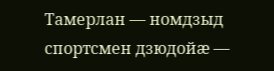Тамерлан — номдзыд спортсмен дзюдойæ —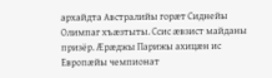архайдта Австралийы горæт Сиднейы Олимпаг хъæзтыты. Ссис æвзист майданы призёр. Æрæджы Парижы ахицæн ис Европæйы чемпионат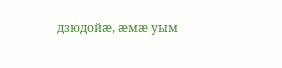дзюдойæ, æмæ уым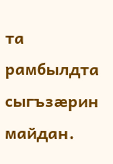та рамбылдта сыгъзæрин майдан.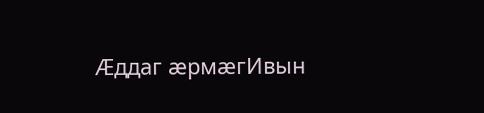Æддаг æрмæгИвын